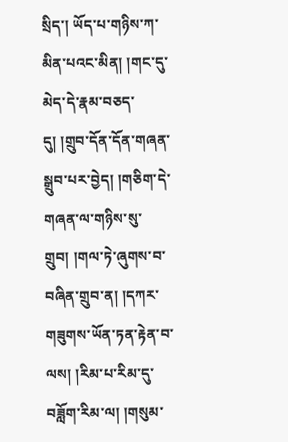སྲིད་། ཡོད་པ་གཉིས་ཀ་མིན་པའང་མིན། །གང་དུ་མེད་དེ་རྣམ་བཅད་དུ། །གྲུབ་དོན་དོན་གཞན་སྒྲུབ་པར་བྱེད། །གཅིག་དེ་གཞན་ལ་གཉིས་སུ་གྲུབ། །གལ་ཏེ་ཞུགས་བ་བཞིན་གྲུབ་ན། །དཀར་གཟུགས་ཡོན་ཏན་རྟེན་བ་ལས། །རིམ་པ་རིམ་དུ་བཟློག་རིམ་ལ། །གསུམ་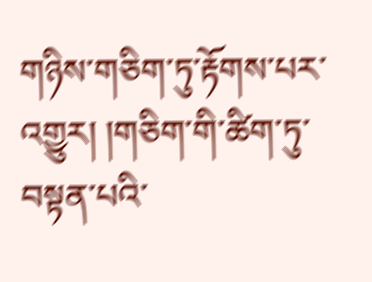གཉིས་གཅིག་ཏུ་རྟོགས་པར་འགྱུར། །གཅིག་གི་ཚིག་ཏུ་བསྟན་པའི་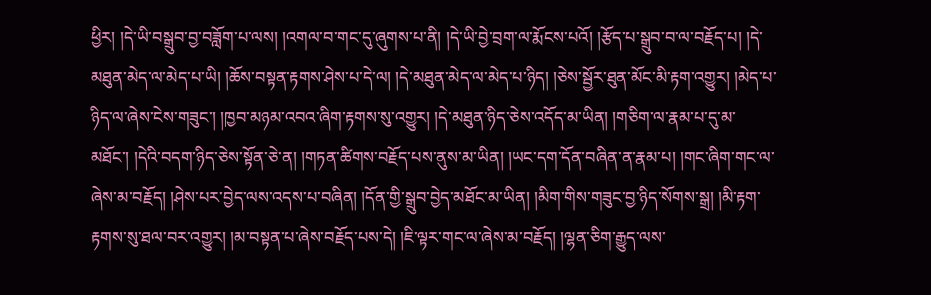ཕྱིར། །དེ་ཡི་བསྒྲུབ་བྱ་བཟློག་པ་ལས། །འགལ་བ་གང་དུ་ཞུགས་པ་ནི། །དེ་ཡི་བྱེ་བྲག་ལ་རྨོངས་པའོ། །རྩོད་པ་སྒྲུབ་བ་ལ་བརྗོད་པ། །དེ་མཐུན་མེད་ལ་མེད་པ་ཡི། །ཆོས་བསྟན་རྟགས་ཤེས་པ་དེ་ལ། །དེ་མཐུན་མེད་ལ་མེད་པ་ཉིད། །ཅེས་སྦྱོར་ཐུན་མོང་མི་རྟག་འགྱུར། །མེད་པ་ཉིད་ལ་ཞེས་ངེས་གཟུང་། །ཁྱབ་མཉམ་འབའ་ཞིག་རྟགས་སུ་འགྱུར། །དེ་མཐུན་ཉིད་ཅེས་འདོད་མ་ཡིན། །གཅིག་ལ་རྣམ་པ་དུ་མ་མཐོང་། །དེའི་བདག་ཉིད་ཅེས་སྟོན་ཅེ་ན། །གཏན་ཚིགས་བརྗོད་པས་ནུས་མ་ཡིན། །ཡང་དག་དོན་བཞིན་ན་རྣམ་པ། །གང་ཞིག་གང་ལ་ཞེས་མ་བརྗོད། །ཤེས་པར་བྱེད་ལས་འདས་པ་བཞིན། །དོན་གྱི་སྒྲུབ་བྱེད་མཐོང་མ་ཡིན། །མིག་གིས་གཟུང་བྱ་ཉིད་སོགས་སྒྲ། །མི་རྟག་རྟགས་སུ་ཐལ་བར་འགྱུར། །མ་བསྟན་པ་ཞེས་བརྗོད་པས་དེ། །ཇི་ལྟར་གང་ལ་ཞེས་མ་བརྗོད། །ལྷན་ཅིག་རྒྱུད་ལས་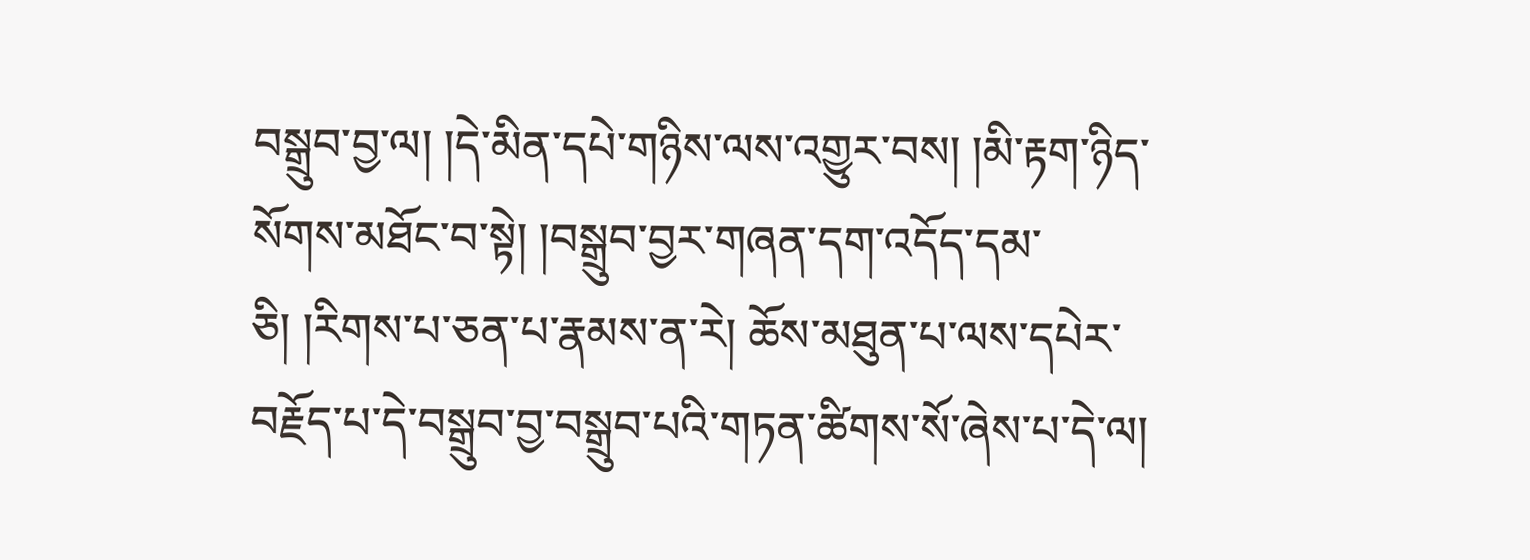བསྒྲུབ་བྱ་ལ། །དེ་མིན་དཔེ་གཉིས་ལས་འགྱུར་བས། །མི་རྟག་ཉིད་སོགས་མཐོང་བ་སྟེ། །བསྒྲུབ་བྱར་གཞན་དག་འདོད་དམ་ཅི། །རིགས་པ་ཅན་པ་རྣམས་ན་རེ། ཆོས་མཐུན་པ་ལས་དཔེར་བརྗོད་པ་དེ་བསྒྲུབ་བྱ་བསྒྲུབ་པའི་གཏན་ཚིགས་སོ་ཞེས་པ་དེ་ལ།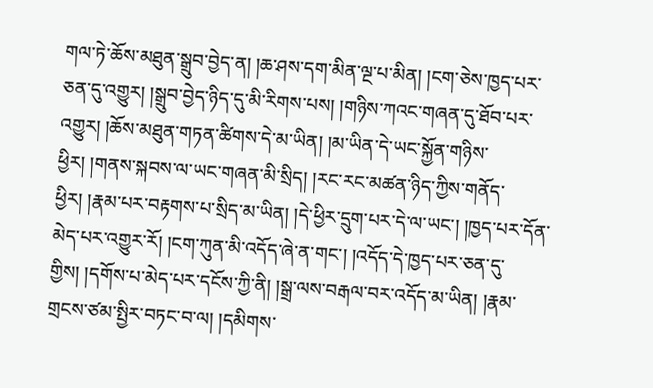གལ་ཏེ་ཆོས་མཐུན་སྒྲུབ་བྱེད་ན། །ཆ་ཤས་དག་མིན་ལྔ་པ་མིན། །ངག་ཅེས་ཁྱད་པར་ཅན་དུ་འགྱུར། །སྒྲུབ་བྱེད་ཉིད་དུ་མི་རིགས་པས། །གཉིས་ཀའང་གཞན་དུ་ཐོབ་པར་འགྱུར། །ཆོས་མཐུན་གཏན་ཚིགས་དེ་མ་ཡིན། །མ་ཡིན་དེ་ཡང་སྐྱོན་གཉིས་ཕྱིར། །གནས་སྐབས་ལ་ཡང་གཞན་མི་སྲིད། །རང་རང་མཚན་ཉིད་ཀྱིས་གནོད་ཕྱིར། །རྣམ་པར་བརྟགས་པ་སྲིད་མ་ཡིན། །དེ་ཕྱིར་དྲུག་པར་དེ་ལ་ཡང་། །ཁྱད་པར་དོན་མེད་པར་འགྱུར་རོ། །ངག་ཀུན་མི་འདོད་ཞེ་ན་གང་། །འདོད་དེ་ཁྱད་པར་ཅན་དུ་གྱིས། །དགོས་པ་མེད་པར་དངོས་ཀྱི་ནི། །སྒྲ་ལས་བརྒལ་བར་འདོད་མ་ཡིན། །རྣམ་གྲངས་ཙམ་སྤྱིར་བཏང་བ་ལ། །དམིགས་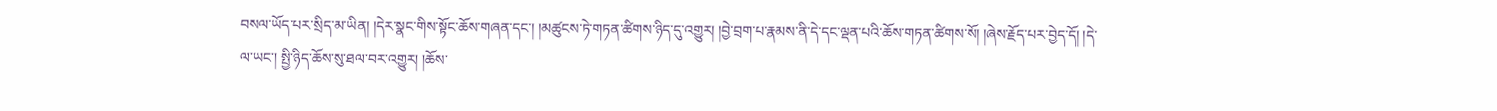བསལ་ཡོད་པར་སྲིད་མ་ཡིན། །དེར་སྣང་གིས་སྟོང་ཆོས་གཞན་དང་། །མཚུངས་ཏེ་གཏན་ཚིགས་ཉིད་དུ་འགྱུར། །བྱེ་བྲག་པ་རྣམས་ནི་དེ་དང་ལྡན་པའི་ཆོས་གཏན་ཚིགས་སོ། །ཞེས་རྗོད་པར་བྱེད་དོ། །དེ་ལ་ཡང་། སྤྱི་ཉིད་ཆོས་སུ་ཐལ་བར་འགྱུར། །ཆོས་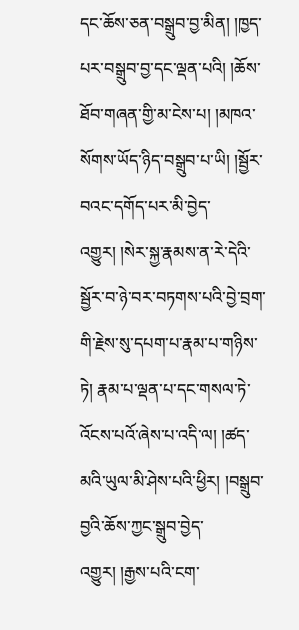དང་ཆོས་ཅན་བསྒྲུབ་བྱ་མིན། །ཁྱད་པར་བསྒྲུབ་བྱ་དང་ལྡན་པའི། །ཆོས་ཐོབ་གཞན་གྱི་མ་ངེས་པ། །མཁའ་སོགས་ཡོད་ཉིད་བསྒྲུབ་པ་ཡི། །སྦྱོར་བའང་དགོད་པར་མི་བྱེད་འགྱུར། །སེར་སྐྱ་རྣམས་ན་རེ་དེའི་སྦྱོར་བ་ཉེ་བར་བཏགས་པའི་བྱེ་བྲག་གི་རྗེས་སུ་དཔག་པ་རྣམ་པ་གཉིས་ཏེ། རྣམ་པ་ལྡན་པ་དང་གསལ་ཏེ་འོངས་པའོ་ཞེས་པ་འདི་ལ། །ཚད་མའི་ཡུལ་མི་ཤེས་པའི་ཕྱིར། །བསྒྲུབ་བྱའི་ཆོས་ཀྱང་སྒྲུབ་བྱེད་འགྱུར། །རྒྱས་པའི་ངག་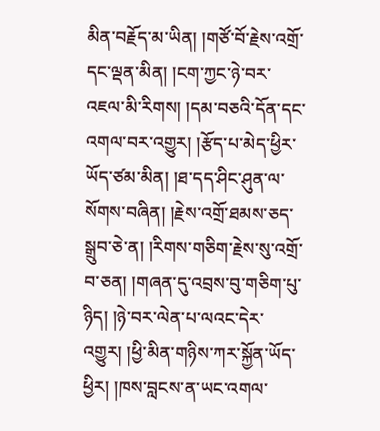མིན་བརྗོད་མ་ཡིན། །གཙོ་བོ་རྗེས་འགྲོ་དང་ལྡན་མིན། །ངག་ཀྱང་ཉེ་བར་འཇལ་མི་རིགས། །དམ་བཅའི་དོན་དང་འགལ་བར་འགྱུར། །རྩོད་པ་མེད་ཕྱིར་ཡོད་ཙམ་མིན། །ཐ་དད་ཤིང་ཤུན་ལ་སོགས་བཞིན། །རྗེས་འགྲོ་ཐམས་ཅད་སྒྲུབ་ཅེ་ན། །རིགས་གཅིག་རྗེས་སུ་འགྲོ་བ་ཅན། །གཞན་དུ་འབྲས་བུ་གཅིག་པུ་ཉིད། །ཉེ་བར་ལེན་པ་ལའང་དེར་འགྱུར། །ཕྱི་མིན་གཉིས་ཀར་སྐྱོན་ཡོད་ཕྱིར། །ཁས་བླངས་ན་ཡང་འགལ་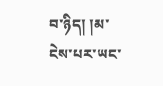བ་ཉིད། །མ་ངེས་པར་ཡང་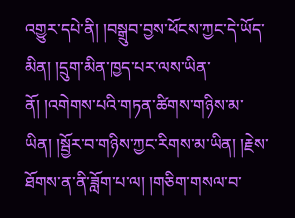འགྱུར་དཔེ་ནི། །བསྒྲུབ་བྱས་ཕོངས་ཀྱང་དེ་ཡོད་མིན། །དྲུག་མིན་ཁྱད་པར་ལས་ཡིན་ནོ། །འགེགས་པའི་གཏན་ཚིགས་གཉིས་མ་ཡིན། །སྦྱོར་བ་གཉིས་ཀྱང་རིགས་མ་ཡིན། །རྗེས་ཐོགས་ན་ནི་ཟློག་པ་ལ། །གཅིག་གསལ་བ་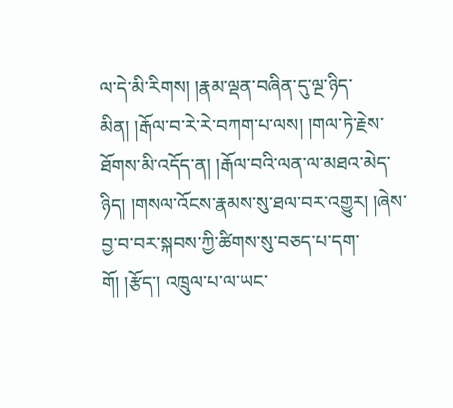ལ་དེ་མི་རིགས། །རྣམ་ལྡན་བཞིན་དུ་ལྔ་ཉིད་མིན། །རྒོལ་བ་རེ་རེ་བཀག་པ་ལས། །གལ་ཏེ་རྗེས་ཐོགས་མི་འདོད་ན། །རྒོལ་བའི་ལན་ལ་མཐའ་མེད་ཉིད། །གསལ་འོངས་རྣམས་སུ་ཐལ་བར་འགྱུར། །ཞེས་བྱ་བ་བར་སྐབས་ཀྱི་ཚིགས་སུ་བཅད་པ་དག་གོ། །རྩོད་། འཁྲུལ་པ་ལ་ཡང་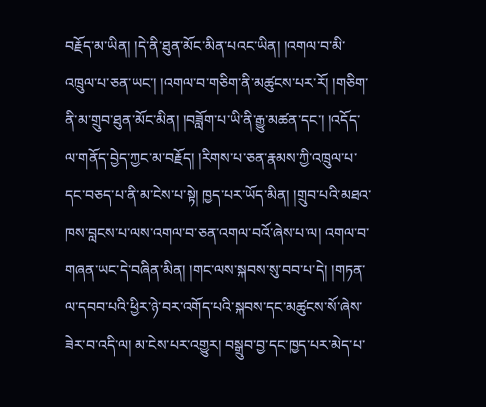བརྗོད་མ་ཡིན། །དེ་ནི་ཐུན་མོང་མིན་པའང་ཡིན། །འགལ་བ་མི་འཁྲུལ་པ་ཅན་ཡང་། །འགལ་བ་གཅིག་ནི་མཚུངས་པར་རོ། །གཅིག་ནི་མ་གྲུབ་ཐུན་མོང་མིན། །བཟློག་པ་ཡི་ནི་རྒྱུ་མཚན་དང་། །འདོད་ལ་གནོད་བྱེད་ཀྱང་མ་བརྗོད། །རིགས་པ་ཅན་རྣམས་ཀྱི་འཁྲུལ་པ་དང་བཅད་པ་ནི་མ་ངེས་པ་སྟེ། ཁྱད་པར་ཡོད་མིན། །གྲུབ་པའི་མཐའ་ཁས་བླངས་པ་ལས་འགལ་བ་ཅན་འགལ་བའོ་ཞེས་པ་ལ། འགལ་བ་གཞན་ཡང་དེ་བཞིན་མིན། །གང་ལས་སྐབས་སུ་བབ་པ་དེ། །གཏན་ལ་དབབ་པའི་ཕྱིར་ཉེ་བར་འགོད་པའི་སྐབས་དང་མཚུངས་སོ་ཞེས་ཟེར་བ་འདི་ལ། མ་ངེས་པར་འགྱུར། བསྒྲུབ་བྱ་དང་ཁྱད་པར་མེད་པ་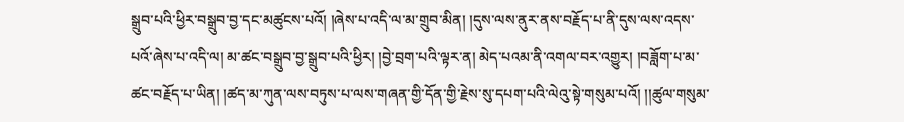སྒྲུབ་པའི་ཕྱིར་བསྒྲུབ་བྱ་དང་མཚུངས་པའོ། །ཞེས་པ་འདི་ལ་མ་གྲུབ་མིན། །དུས་ལས་ནུར་ནས་བརྗོད་པ་ནི་དུས་ལས་འདས་པའོ་ཞེས་པ་འདི་ལ། མ་ཚང་བསྒྲུབ་བྱ་སྒྲུབ་པའི་ཕྱིར། །བྱེ་བྲག་པའི་ལྟར་ན། མེད་པའམ་ནི་འགལ་བར་འགྱུར། །བཟློག་པ་མ་ཚང་བརྗོད་པ་ཡིན། །ཚད་མ་ཀུན་ལས་བཏུས་པ་ལས་གཞན་གྱི་དོན་གྱི་རྗེས་སུ་དཔག་པའི་ལེའུ་སྟེ་གསུམ་པའོ། །།ཚུལ་གསུམ་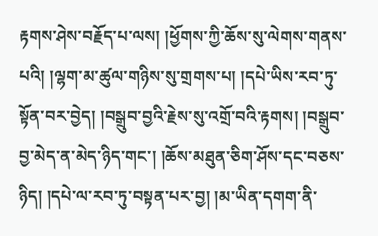རྟགས་ཤེས་བརྗོད་པ་ལས། །ཕྱོགས་ཀྱི་ཆོས་སུ་ལེགས་གནས་པའི། །ལྷག་མ་ཚུལ་གཉིས་སུ་གྲགས་པ། །དཔེ་ཡིས་རབ་ཏུ་སྟོན་བར་བྱེད། །བསྒྲུབ་བྱའི་རྗེས་སུ་འགྲོ་བའི་རྟགས། །བསྒྲུབ་བྱ་མེད་ན་མེད་ཉིད་གང་། །ཆོས་མཐུན་ཅིག་ཤོས་དང་བཅས་ཉིད། །དཔེ་ལ་རབ་ཏུ་བསྟན་པར་བྱ། །མ་ཡིན་དགག་ནི་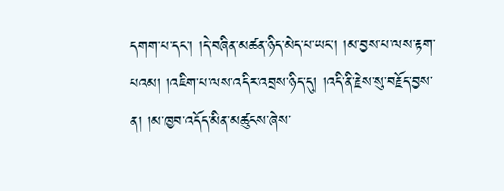དགག་པ་དང་། །དེ་བཞིན་མཚན་ཉིད་མེད་པ་ཡང་། །མ་བྱས་པ་ལས་རྟག་པའམ། །འཇིག་པ་ལས་འདིར་འབྲས་ཉིད་དུ། །འདི་ནི་རྗེས་སུ་བརྗོད་བྱས་ན། །མ་ཁྱབ་འདོད་མིན་མཚུངས་ཞེས་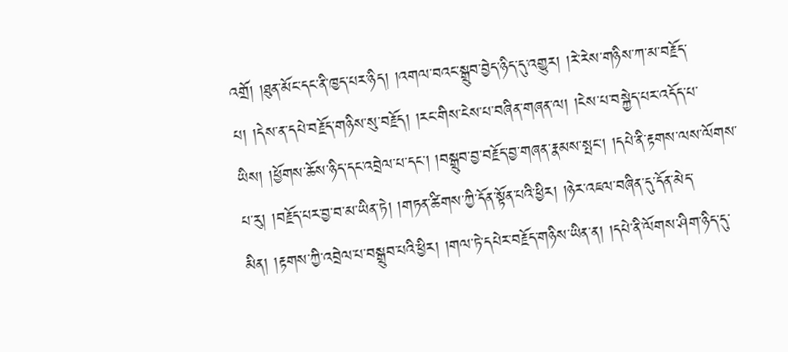འགྲོ། །ཐུན་མོང་དང་ནི་ཁྱད་པར་ཉིད། །འགལ་བའང་སྒྲུབ་བྱེད་ཉིད་དུ་འགྱུར། །རེ་རེས་གཉིས་ཀ་མ་བརྗོད་པ། །དེས་ན་དཔེ་བརྗོད་གཉིས་སུ་བརྗོད། །རང་གིས་ངེས་པ་བཞིན་གཞན་ལ། །ངེས་པ་བསྐྱེད་པར་འདོད་པ་ཡིས། །ཕྱོགས་ཆོས་ཉིད་དང་འབྲེལ་པ་དང་། །བསྒྲུབ་བྱ་བརྗོད་བྱ་གཞན་རྣམས་སྤང་། །དཔེ་ནི་རྟགས་ལས་ལོགས་པ་རུ། །བརྗོད་པར་བྱ་བ་མ་ཡིན་ཏེ། །གཏན་ཚིགས་ཀྱི་དོན་སྟོན་པའི་ཕྱིར། །ཉེར་འཇལ་བཞིན་དུ་དོན་མེད་མིན། །རྟགས་ཀྱི་འབྲེལ་པ་བསྒྲུབ་པའི་ཕྱིར། །གལ་ཏེ་དཔེར་བརྗོད་གཉིས་ཡིན་ན། །དཔེ་ནི་ལོགས་ཤིག་ཉིད་དུ་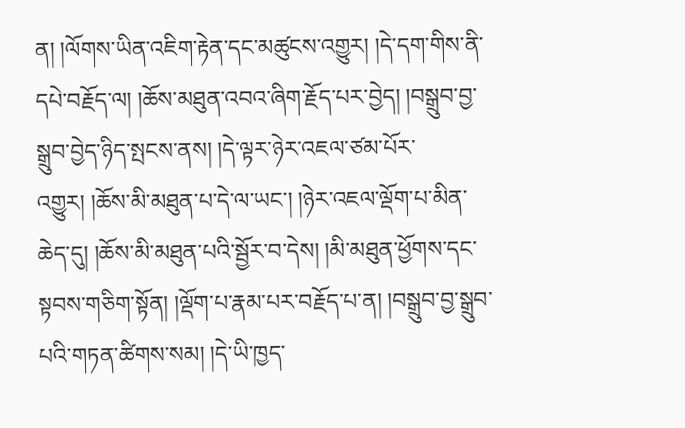ན། །ལོགས་ཡིན་འཇིག་རྟེན་དང་མཚུངས་འགྱུར། །དེ་དག་གིས་ནི་དཔེ་བརྗོད་ལ། །ཆོས་མཐུན་འབའ་ཞིག་རྗོད་པར་བྱེད། །བསྒྲུབ་བྱ་སྒྲུབ་བྱེད་ཉིད་སྤངས་ནས། །དེ་ལྟར་ཉེར་འཇལ་ཙམ་པོར་འགྱུར། །ཆོས་མི་མཐུན་པ་དེ་ལ་ཡང་། །ཉེར་འཇལ་ལྡོག་པ་མིན་ཆེད་དུ། །ཆོས་མི་མཐུན་པའི་སྦྱོར་བ་དེས། །མི་མཐུན་ཕྱོགས་དང་སྟབས་གཅིག་སྟོན། །ལྡོག་པ་རྣམ་པར་བརྗོད་པ་ན། །བསྒྲུབ་བྱ་སྒྲུབ་པའི་གཏན་ཚིགས་སམ། །དེ་ཡི་ཁྱད་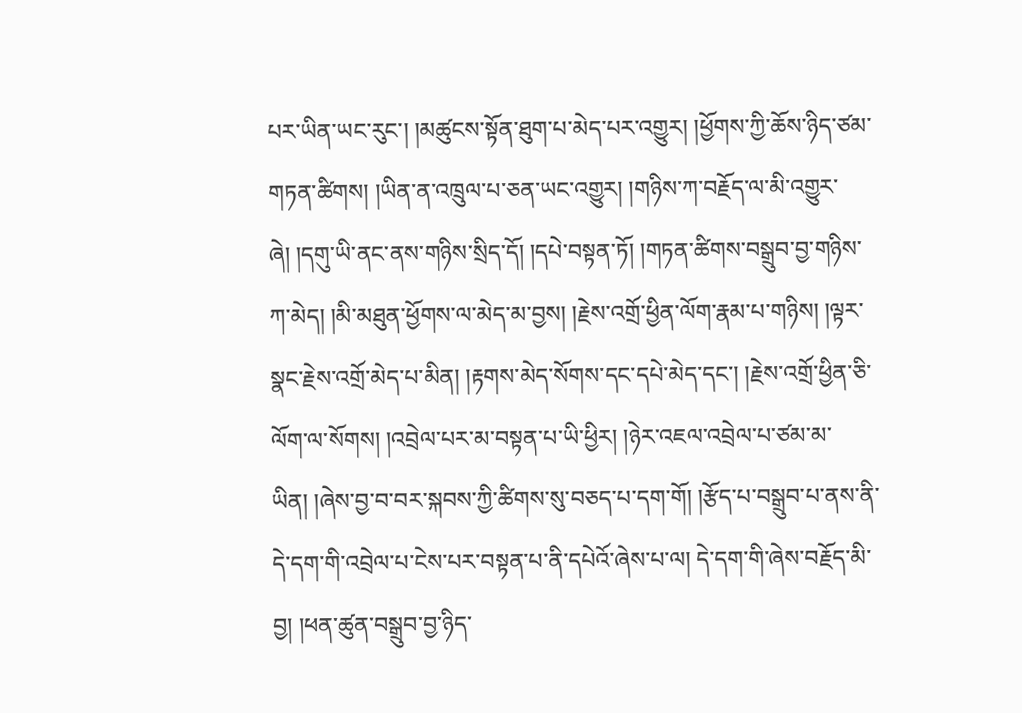པར་ཡིན་ཡང་རུང་། །མཚུངས་སྟོན་ཐུག་པ་མེད་པར་འགྱུར། །ཕྱོགས་ཀྱི་ཆོས་ཉིད་ཙམ་གཏན་ཚིགས། །ཡིན་ན་འཁྲུལ་པ་ཅན་ཡང་འགྱུར། །གཉིས་ཀ་བརྗོད་ལ་མི་འགྱུར་ཞེ། །དགུ་ཡི་ནང་ནས་གཉིས་སྲིད་དོ། །དཔེ་བསྟན་ཏོ། །གཏན་ཚིགས་བསྒྲུབ་བྱ་གཉིས་ཀ་མེད། །མི་མཐུན་ཕྱོགས་ལ་མེད་མ་བྱས། །རྗེས་འགྲོ་ཕྱིན་ལོག་རྣམ་པ་གཉིས། །ལྟར་སྣང་རྗེས་འགྲོ་མེད་པ་མིན། །རྟགས་མེད་སོགས་དང་དཔེ་མེད་དང་། །རྗེས་འགྲོ་ཕྱིན་ཅི་ལོག་ལ་སོགས། །འབྲེལ་པར་མ་བསྟན་པ་ཡི་ཕྱིར། །ཉེར་འཇལ་འབྲེལ་པ་ཙམ་མ་ཡིན། །ཞེས་བྱ་བ་བར་སྐབས་ཀྱི་ཚིགས་སུ་བཅད་པ་དག་གོ། །རྩོད་པ་བསྒྲུབ་པ་ནས་ནི་དེ་དག་གི་འབྲེལ་པ་ངེས་པར་བསྟན་པ་ནི་དཔེའོ་ཞེས་པ་ལ། དེ་དག་གི་ཞེས་བརྗོད་མི་བྱ། །ཕན་ཚུན་བསྒྲུབ་བྱ་ཉིད་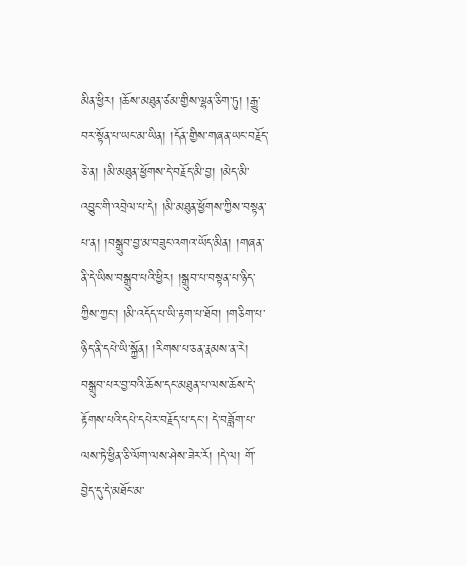མིན་ཕྱིར། །ཆོས་མཐུན་ཙམ་གྱིས་ལྷན་ཅིག་ཏུ། །རྒྱུ་བར་སྟོན་པ་ཡང་མ་ཡིན། །དོན་གྱིས་གཞན་ཡང་བརྗོད་ཅེ་ན། །མི་མཐུན་ཕྱོགས་དེ་བརྗོད་མི་བྱ། །མེད་མི་འབྱུང་གི་འབྲེལ་པ་དེ། །མི་མཐུན་ཕྱོགས་ཀྱིས་བསྟན་པ་ན། །བསྒྲུབ་བྱ་མ་བཟུང་འགའ་ཡོད་མིན། །གཞན་ནི་དེ་ཡིས་བསྒྲུབ་པའི་ཕྱིར། །སྒྲུབ་པ་བསྟན་པ་ཉིད་ཀྱིས་ཀྱང་། །མི་འདོད་པ་ཡི་རྟག་པ་ཐོབ། །གཅིག་པ་ཉིད་ནི་དཔེ་ཡི་སྐྱོན། །རིགས་པ་ཅན་རྣམས་ན་རེ། བསྒྲུབ་པར་བྱ་བའི་ཆོས་དང་མཐུན་པ་ལས་ཆོས་དེ་རྟོགས་པའི་དཔེ་དཔེར་བརྗོད་པ་དང་། དེ་བཟློག་པ་ལས་ཏེ་ཕྱིན་ཅི་ལོག་ལས་ཤེས་ཟེར་རོ། །དེ་ལ། གོ་བྱེད་དུ་དེ་མཐོང་མ་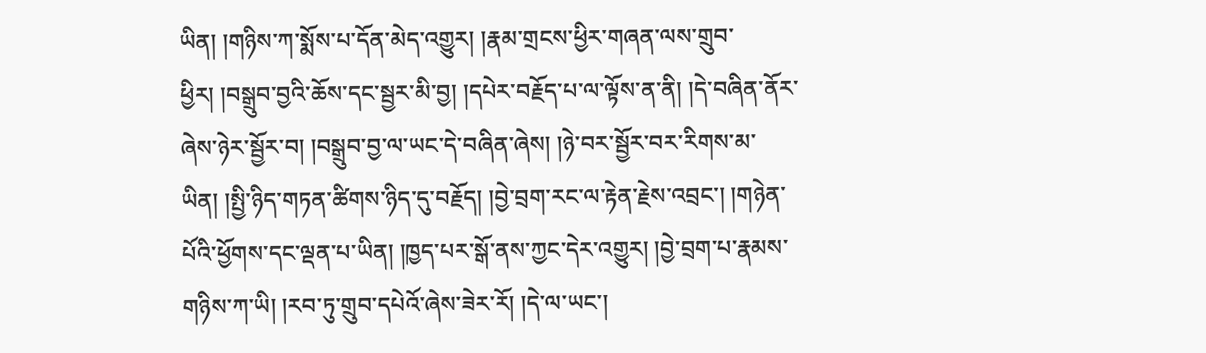ཡིན། །གཉིས་ཀ་སྨོས་པ་དོན་མེད་འགྱུར། །རྣམ་གྲངས་ཕྱིར་གཞན་ལས་གྲུབ་ཕྱིར། །བསྒྲུབ་བྱའི་ཆོས་དང་སྦྱར་མི་བྱ། །དཔེར་བརྗོད་པ་ལ་ལྟོས་ན་ནི། །དེ་བཞིན་ནོར་ཞེས་ཉེར་སྦྱོར་བ། །བསྒྲུབ་བྱ་ལ་ཡང་དེ་བཞིན་ཞེས། །ཉེ་བར་སྦྱོར་བར་རིགས་མ་ཡིན། །སྤྱི་ཉིད་གཏན་ཚིགས་ཉིད་དུ་བརྗོད། །བྱེ་བྲག་རང་ལ་རྟེན་རྗེས་འབྲང་། །གཉེན་པོའི་ཕྱོགས་དང་ལྡན་པ་ཡིན། །ཁྱད་པར་སྒོ་ནས་ཀྱང་དེར་འགྱུར། །བྱེ་བྲག་པ་རྣམས་གཉིས་ཀ་ཡི། །རབ་ཏུ་གྲུབ་དཔེའོ་ཞེས་ཟེར་རོ། །དེ་ལ་ཡང་།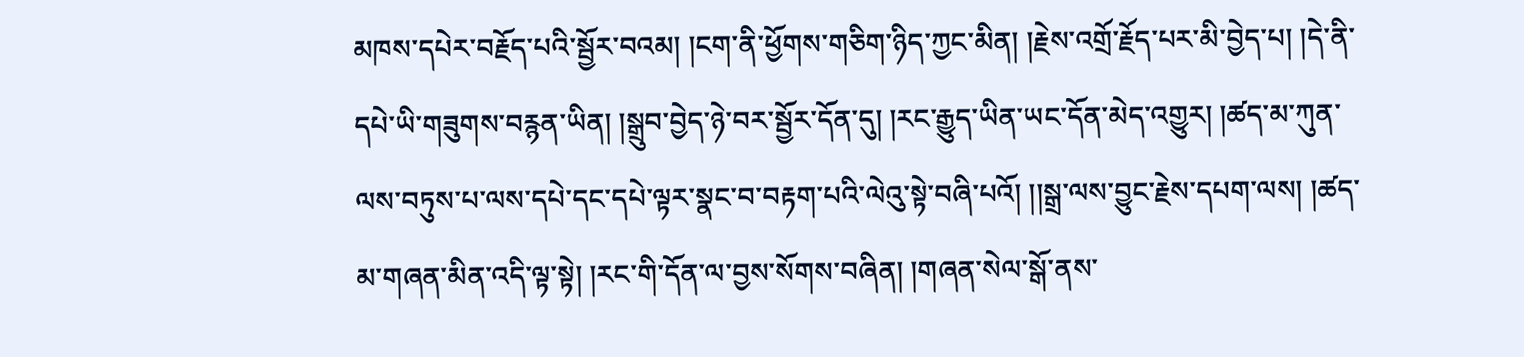མཁས་དཔེར་བརྗོད་པའི་སྦྱོར་བའམ། །ངག་ནི་ཕྱོགས་གཅིག་ཉིད་ཀྱང་མིན། །རྗེས་འགྲོ་རྗོད་པར་མི་བྱེད་པ། །དེ་ནི་དཔེ་ཡི་གཟུགས་བརྙན་ཡིན། །སྒྲུབ་བྱེད་ཉེ་བར་སྦྱོར་དོན་དུ། །རང་རྒྱུད་ཡིན་ཡང་དོན་མེད་འགྱུར། །ཚད་མ་ཀུན་ལས་བཏུས་པ་ལས་དཔེ་དང་དཔེ་ལྟར་སྣང་བ་བརྟག་པའི་ལེའུ་སྟེ་བཞི་པའོ། །།སྒྲ་ལས་བྱུང་རྗེས་དཔག་ལས། །ཚད་མ་གཞན་མིན་འདི་ལྟ་སྟེ། །རང་གི་དོན་ལ་བྱས་སོགས་བཞིན། །གཞན་སེལ་སྒོ་ནས་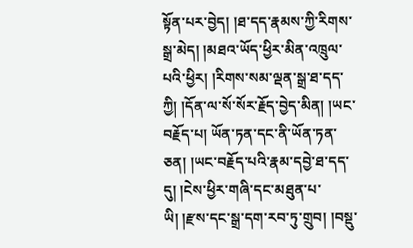སྟོན་པར་བྱེད། །ཐ་དད་རྣམས་ཀྱི་རིགས་སྒྲ་མེད། །མཐའ་ཡོད་ཕྱིར་མིན་འཁྲུལ་པའི་ཕྱིར། །རིགས་སམ་ལྡན་སྒྲ་ཐ་དད་ཀྱི། །དོན་ལ་སོ་སོར་རྗོད་བྱེད་མིན། །ཡང་བརྗོད་པ། ཡོན་ཏན་དང་ནི་ཡོན་ཏན་ཅན། །ཡང་བརྗོད་པའི་རྣམ་དབྱེ་ཐ་དད་དུ། །ངེས་ཕྱིར་གཞི་དང་མཐུན་པ་ཡི། །རྫས་དང་སྒྲ་དག་རབ་ཏུ་གྲུབ། །བསྡུ་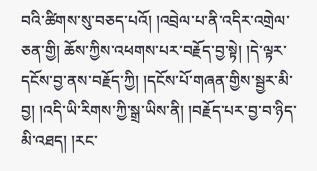བའི་ཚིགས་སུ་བཅད་པའོ། །འབྲེལ་པ་ནི་འདིར་འགྲེལ་ཅན་གྱི། ཆོས་ཀྱིས་འཕགས་པར་བརྗོད་བྱ་སྟེ། །དེ་ལྟར་དངོས་བྱ་ནས་བརྗོད་ཀྱི། །དངོས་པོ་གཞན་གྱིས་སྦྱར་མི་བྱ། །འདི་ཡི་རིགས་ཀྱི་སྒྲ་ཡིས་ནི། །བརྗོད་པར་བྱ་བ་ཉིད་མི་འཐད། །རང་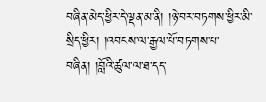བཞིན་མེད་ཕྱིར་དེ་ལྡན་མ་ནི། །ཉེ་བར་བཏགས་ཕྱིར་མི་སྲིད་ཕྱིར། །འབངས་ལ་རྒྱལ་པོ་བཏགས་པ་བཞིན། །བློའི་ཚུལ་ལ་ཐ་དད་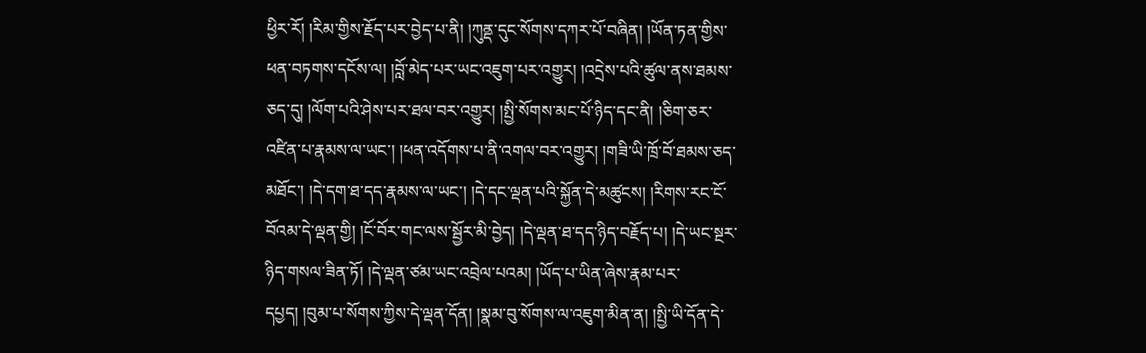ཕྱིར་རོ། །རིམ་གྱིས་རྗོད་པར་བྱེད་པ་ནི། །ཀུནྡ་དུང་སོགས་དཀར་པོ་བཞིན། །ཡོན་ཏན་གྱིས་ཕན་བཏགས་དངོས་ལ། །བློ་མེད་པར་ཡང་འཇུག་པར་འགྱུར། །འདྲེས་པའི་ཚུལ་ནས་ཐམས་ཅད་དུ། །ལོག་པའི་ཤེས་པར་ཐལ་བར་འགྱུར། །སྤྱི་སོགས་མང་པོ་ཉིད་དང་ནི། །ཅིག་ཅར་འཛིན་པ་རྣམས་ལ་ཡང་། །ཕན་འདོགས་པ་ནི་འགལ་བར་འགྱུར། །གཟི་ཡི་ཁྲོ་བོ་ཐམས་ཅད་མཐོང་། །དེ་དག་ཐ་དད་རྣམས་ལ་ཡང་། །དེ་དང་ལྡན་པའི་སྐྱོན་དེ་མཚུངས། །རིགས་རང་ངོ་བོའམ་དེ་ལྡན་གྱི། །ངོ་བོར་གང་ལས་སྦྱོར་མི་བྱེད། །དེ་ལྡན་ཐ་དད་ཉིད་བརྗོད་པ། །དེ་ཡང་སྔར་ཉིད་གསལ་ཟིན་ཏོ། །དེ་ལྡན་ཙམ་ཡང་འབྲེལ་པའམ། །ཡོད་པ་ཡིན་ཞེས་རྣམ་པར་དཔྱད། །བུམ་པ་སོགས་ཀྱིས་དེ་ལྡན་དོན། །སྣམ་བུ་སོགས་ལ་འཇུག་མིན་ན། །སྤྱི་ཡི་དོན་དེ་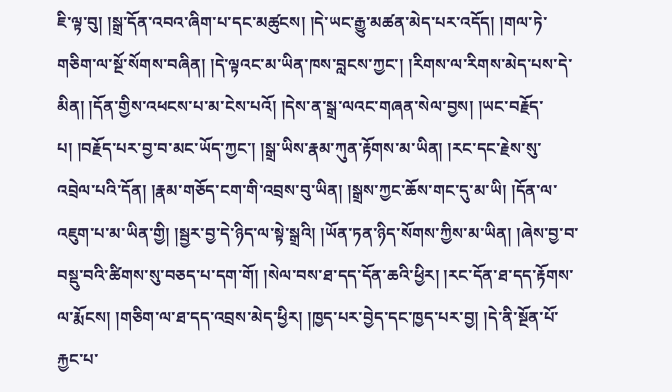ཇི་ལྟ་བུ། །སྒྲ་དོན་འབའ་ཞིག་པ་དང་མཚུངས། །དེ་ཡང་རྒྱུ་མཚན་མེད་པར་འདོད། །གལ་ཏེ་གཅིག་ལ་སྔོ་སོགས་བཞིན། །དེ་ལྟའང་མ་ཡིན་ཁས་བླངས་ཀྱང་། །རིགས་ལ་རིགས་མེད་པས་དེ་མིན། །དོན་གྱིས་འཕངས་པ་མ་ངེས་པའོ། །དེས་ན་སྒྲ་ལའང་གཞན་སེལ་བྱས། །ཡང་བརྗོད་པ། །བརྗོད་པར་བྱ་བ་མང་ཡོད་ཀྱང་། །སྒྲ་ཡིས་རྣམ་ཀུན་རྟོགས་མ་ཡིན། །རང་དང་རྗེས་སུ་འབྲེལ་པའི་དོན། །རྣམ་གཅོད་ངག་གི་འབྲས་བུ་ཡིན། །སྒྲས་ཀྱང་ཆོས་གང་དུ་མ་ཡི། །དོན་ལ་འཇུག་པ་མ་ཡིན་གྱི། །སྦྱར་བྱ་དེ་ཉིད་ལ་སྟེ་སྒྲའི། །ཡོན་ཏན་ཉིད་སོགས་ཀྱིས་མ་ཡིན། །ཞེས་བྱ་བ་བསྡུ་བའི་ཚིགས་སུ་བཅད་པ་དག་གོ། །སེལ་བས་ཐ་དད་དོན་ཆའི་ཕྱིར། །རང་དོན་ཐ་དད་རྟོགས་ལ་རྨོངས། །གཅིག་ལ་ཐ་དད་འབྲས་མེད་ཕྱིར། །ཁྱད་པར་བྱེད་དང་ཁྱད་པར་བྱ། །དེ་ནི་སྔོན་པོ་རྐྱང་པ་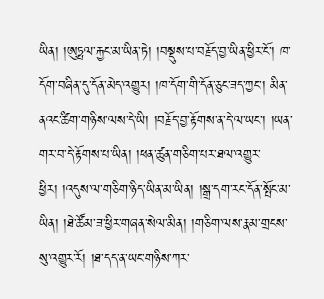ཡིན། །ཨུཏྤལ་རྐྱང་མ་ཡིན་ཏེ། །བསྡུས་པ་བརྗོད་བྱ་ཡིན་ཕྱིར་ངོ་། ཁ་དོག་བཞིན་དུ་དོན་མེད་འགྱུར། །ཁ་དོག་གི་དོན་ཅུང་ཟད་ཀྱང་། མིན་ནའང་ཚིག་གཉིས་ལས་དེ་ཡི། །བརྗོད་བྱ་རྟོགས་ན་དེ་ལ་ཡང་། །ཡན་གར་བ་དེ་རྟོགས་པ་ཡིན། །ཕན་ཚུན་གཅིག་པར་ཐལ་འགྱུར་ཕྱིར། །འདུས་ལ་གཅིག་ཉིད་ཡིན་མ་ཡིན། །སྒྲ་དག་རང་དོན་སྤོང་མ་ཡིན། །ཐེ་ཚོམ་ཟ་ཕྱིར་གཞན་སེལ་མིན། །གཅིག་ལས་རྣམ་གྲངས་སུ་འགྱུར་རོ། །ཐ་དད་ན་ཡང་གཉིས་ཀར་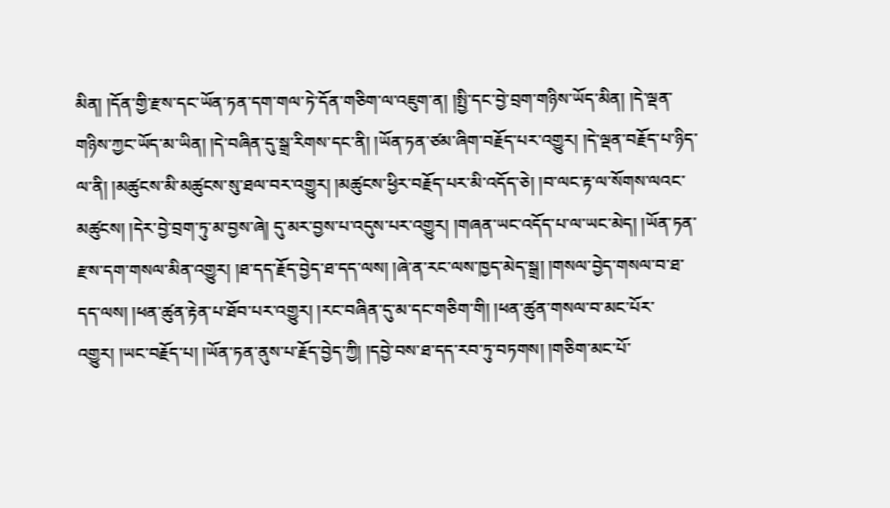མིན། །དོན་གྱི་རྫས་དང་ཡོན་ཏན་དག་གལ་ཏེ་དོན་གཅིག་ལ་འཇུག་ན། །སྤྱི་དང་བྱེ་བྲག་གཉིས་ཡོད་མིན། །དེ་ལྡན་གཉིས་ཀྱང་ཡོད་མ་ཡིན། །དེ་བཞིན་དུ་སྒྲ་རིགས་དང་ནི། །ཡོན་ཏན་ཙམ་ཞིག་བརྗོད་པར་འགྱུར། །དེ་ལྡན་བརྗོད་པ་ཉིད་ལ་ནི། །མཚུངས་མི་མཚུངས་སུ་ཐལ་བར་འགྱུར། །མཚུངས་ཕྱིར་བརྗོད་པར་མི་འདོད་ཅེ། །བ་ལང་རྟ་ལ་སོགས་ལའང་མཚུངས། །དེར་བྱེ་བྲག་ཏུ་མ་བྱས་ཞེ། དུ་མར་བྱས་པ་འདུས་པར་འགྱུར། །གཞན་ཡང་འདོད་པ་ལ་ཡང་མེད། །ཡོན་ཏན་རྫས་དག་གསལ་མིན་འགྱུར། །ཐ་དད་རྗོད་བྱེད་ཐ་དད་ལས། །ཞེ་ན་རང་ལས་ཁྱད་མེད་སྒྲ། །གསལ་བྱེད་གསལ་བ་ཐ་དད་ལས། །ཕན་ཚུན་རྟེན་པ་ཐོབ་པར་འགྱུར། །རང་བཞིན་དུ་མ་དང་གཅིག་གི། །ཕན་ཚུན་གསལ་བ་མང་པོར་འགྱུར། །ཡང་བརྗོད་པ། །ཡོན་ཏན་ནུས་པ་རྗོད་བྱེད་ཀྱི། །དབྱེ་བས་ཐ་དད་རབ་ཏུ་བཏགས། །གཅིག་མང་པོ་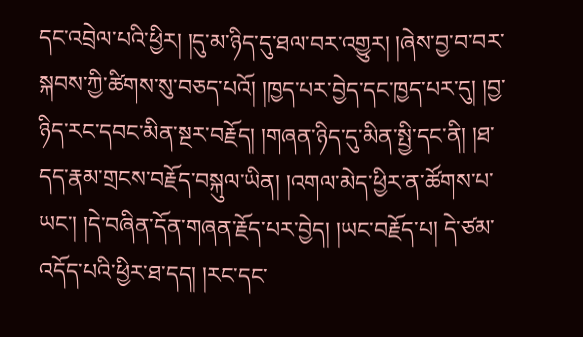དང་འབྲེལ་པའི་ཕྱིར། །དུ་མ་ཉིད་དུ་ཐལ་བར་འགྱུར། །ཞེས་བྱ་བ་བར་སྐབས་ཀྱི་ཚིགས་སུ་བཅད་པའོ། །ཁྱད་པར་བྱེད་དང་ཁྱད་པར་དུ། །བྱ་ཉིད་རང་དབང་མིན་སྔར་བརྗོད། །གཞན་ཉིད་དུ་མིན་སྤྱི་དང་ནི། །ཐ་དད་རྣམ་གྲངས་བརྗོད་བསྐུལ་ཡིན། །འགལ་མེད་ཕྱིར་ན་ཚོགས་པ་ཡང་། །དེ་བཞིན་དོན་གཞན་རྗོད་པར་བྱེད། །ཡང་བརྗོད་པ། དེ་ཙམ་འདོད་པའི་ཕྱིར་ཐ་དད། །རང་དང་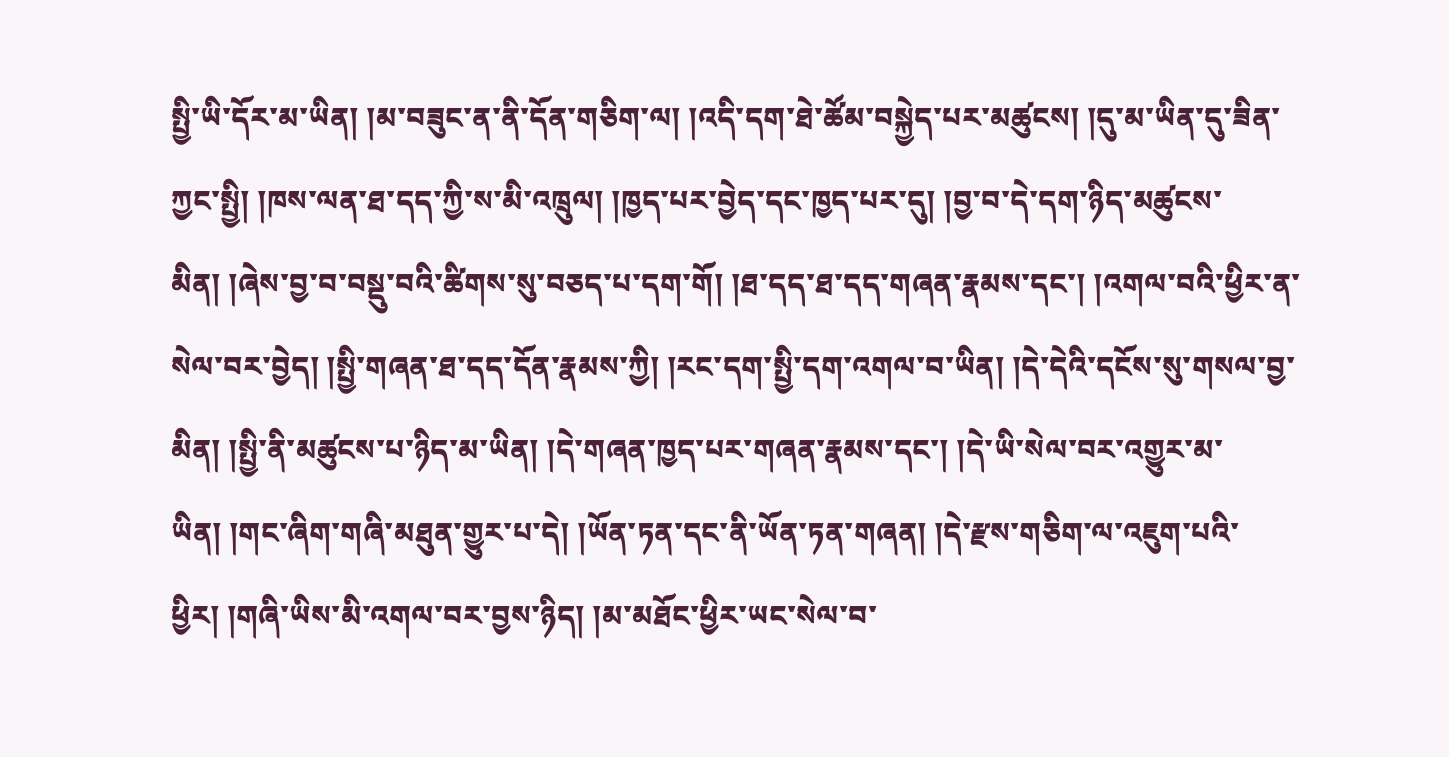སྤྱི་ཡི་དོར་མ་ཡིན། །མ་བཟུང་ན་ནི་དོན་གཅིག་ལ། །འདི་དག་ཐེ་ཚོམ་བསྐྱེད་པར་མཚུངས། །དུ་མ་ཡིན་དུ་ཟིན་ཀྱང་སྤྱི། །ཁས་ལན་ཐ་དད་ཀྱི་ས་མི་འཁྲུལ། །ཁྱད་པར་བྱེད་དང་ཁྱད་པར་དུ། །བྱ་བ་དེ་དག་ཉིད་མཚུངས་མིན། །ཞེས་བྱ་བ་བསྡུ་བའི་ཚིགས་སུ་བཅད་པ་དག་གོ། །ཐ་དད་ཐ་དད་གཞན་རྣམས་དང་། །འགལ་བའི་ཕྱིར་ན་སེལ་བར་བྱེད། །སྤྱི་གཞན་ཐ་དད་དོན་རྣམས་ཀྱི། །རང་དག་སྤྱི་དག་འགལ་བ་ཡིན། །དེ་དེའི་དངོས་སུ་གསལ་བྱ་མིན། །སྤྱི་ནི་མཚུངས་པ་ཉིད་མ་ཡིན། །དེ་གཞན་ཁྱད་པར་གཞན་རྣམས་དང་། །དེ་ཡི་སེལ་བར་འགྱུར་མ་ཡིན། །གང་ཞིག་གཞི་མཐུན་གྱུར་པ་དེ། །ཡོན་ཏན་དང་ནི་ཡོན་ཏན་གཞན། །དེ་རྫས་གཅིག་ལ་འཇུག་པའི་ཕྱིར། །གཞི་ཡིས་མི་འགལ་བར་བྱས་ཉིད། །མ་མཐོང་ཕྱིར་ཡང་སེལ་བ་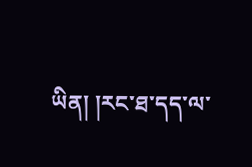ཡིན། །རང་ཐ་དད་ལ་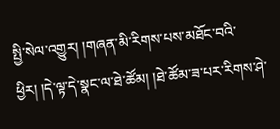སྤྱི་སེལ་འགྱུར། །གཞན་མི་རིགས་པས་མཐོང་བའི་ཕྱིར། །དེ་ལྟ་དེ་སྣང་ལ་ཐེ་ཚོམ། །ཐེ་ཚོམ་ཟ་པར་རིགས་ཤེ་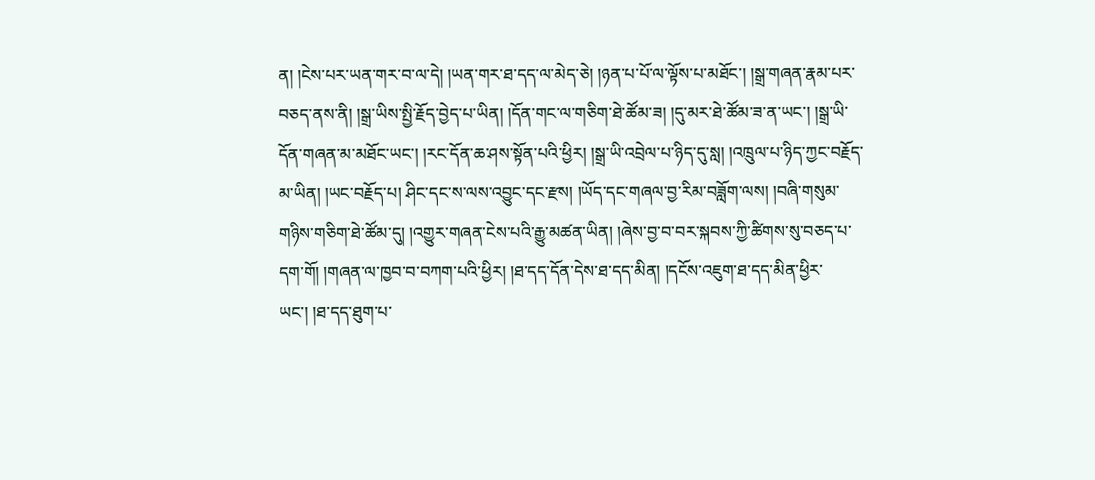ན། །ངེས་པར་ཡན་གར་བ་ལ་དེ། །ཡན་གར་ཐ་དད་ལ་མེད་ཅེ། །ཉན་པ་པོ་ལ་ལྟོས་པ་མཐོང་། །སྒྲ་གཞན་རྣམ་པར་བཅད་ནས་ནི། །སྒྲ་ཡིས་སྤྱི་རྗོད་བྱེད་པ་ཡིན། །དོན་གང་ལ་གཅིག་ཐེ་ཚོམ་ཟ། །དུ་མར་ཐེ་ཚོམ་ཟ་ན་ཡང་། །སྒྲ་ཡི་དོན་གཞན་མ་མཐོང་ཡང་། །རང་དོན་ཆ་ཤས་སྟོན་པའི་ཕྱིར། །སྒྲ་ཡི་འབྲེལ་པ་ཉིད་དུ་སླ། །འཁྲུལ་པ་ཉིད་ཀྱང་བརྗོད་མ་ཡིན། །ཡང་བརྗོད་པ། ཤིང་དང་ས་ལས་འབྱུང་དང་རྫས། །ཡོད་དང་གཞལ་བྱ་རིམ་བཟློག་ལས། །བཞི་གསུམ་གཉིས་གཅིག་ཐེ་ཚོམ་དུ། །འགྱུར་གཞན་ངེས་པའི་རྒྱུ་མཚན་ཡིན། །ཞེས་བྱ་བ་བར་སྐབས་ཀྱི་ཚིགས་སུ་བཅད་པ་དག་གོ། །གཞན་ལ་ཁྱབ་བ་བཀག་པའི་ཕྱིར། །ཐ་དད་དོན་དེས་ཐ་དད་མིན། །དངོས་འཇུག་ཐ་དད་མིན་ཕྱིར་ཡང་། །ཐ་དད་ཐུག་པ་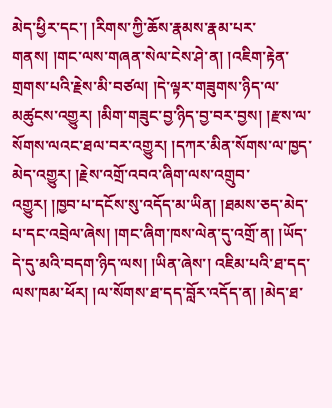མེད་ཕྱིར་དང་། །རིགས་ཀྱི་ཆོས་རྣམས་རྣམ་པར་གནས། །གང་ལས་གཞན་སེལ་ངེས་ཤེ་ན། །འཇིག་རྟེན་གྲགས་པའི་རྗེས་མི་བཙལ། །དེ་ལྟར་གཟུགས་ཉིད་ལ་མཚུངས་འགྱུར། །མིག་གཟུང་བྱ་ཉིད་བྱ་བར་བྱས། །རྫས་ལ་སོགས་ལའང་ཐལ་བར་འགྱུར། །དཀར་མིན་སོགས་ལ་ཁྱད་མེད་འགྱུར། །རྗེས་འགྲོ་འབའ་ཞིག་ལས་འགྲུབ་འགྱུར། །ཁྱབ་པ་དངོས་སུ་འདོད་མ་ཡིན། །ཐམས་ཅད་མེད་པ་དང་འབྲེལ་ཞེས། །གང་ཞིག་ཁས་ལེན་དུ་འགྲོ་ན། །ཡོད་དེ་དུ་མའི་བདག་ཉིད་ལས། །ཡིན་ཞེས་། འཇིམ་པའི་ཐ་དད་ལས་ཁམ་ཕོར། །ལ་སོགས་ཐ་དད་བློར་འདོད་ན། །མེད་ཐ་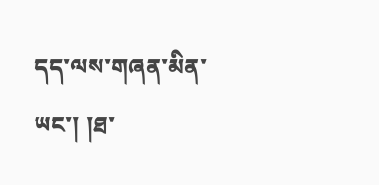དད་ལས་གཞན་མིན་ཡང་། །ཐ་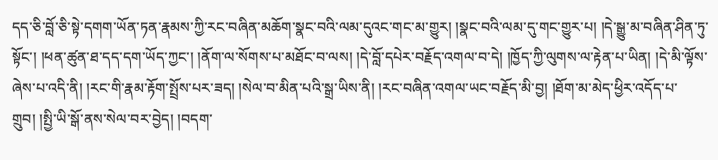དད་ཅི་བློ་ཅི་སྟེ་དགག་ཡོན་ཏན་རྣམས་ཀྱི་རང་བཞིན་མཆོག་སྣང་བའི་ལམ་དུའང་གང་མ་གྱུར། །སྣང་བའི་ལམ་དུ་གང་གྱུར་པ། །དེ་སྒྱུ་མ་བཞིན་ཤིན་ཏུ་སྟོང་། །ཕན་ཚུན་ཐ་དད་དག་ཡོད་ཀྱང་། །ནོག་ལ་སོགས་པ་མཐོང་བ་ལས། །དེ་བློ་དཔེར་བརྗོད་འགལ་བ་དེ། །ཁྱོད་ཀྱི་ལུགས་ལ་རྟེན་པ་ཡིན། །དེ་མི་ལྟོས་ཞེས་པ་འདི་ནི། །རང་གི་རྣམ་རྟོག་སྤྲོས་པར་ཟད། །སེལ་བ་མིན་པའི་སྒྲ་ཡིས་ནི། །རང་བཞིན་འགལ་ཡང་བརྗོད་མི་བྱ། །ཐོག་མ་མེད་ཕྱིར་འདོད་པ་གྲུབ། །སྤྱི་ཡི་སྒོ་ནས་སེལ་བར་བྱེད། །བདག་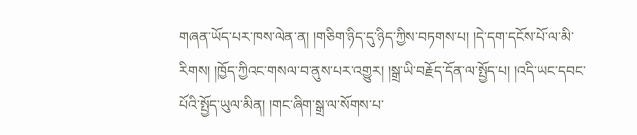གཞན་ཡོད་པར་ཁས་ལེན་ན། །གཅིག་ཉིད་དུ་ཉིད་ཀྱིས་བཏགས་པ། །དེ་དག་དངོས་པོ་ལ་མི་རིགས། །ཁྱོད་ཀྱིའང་གསལ་བ་ནུས་པར་འགྱུར། །སྒྲ་ཡི་བརྗོད་དོན་ལ་སྤྱོད་པ། །འདི་ཡང་དབང་པོའི་སྤྱོད་ཡུལ་མིན། །གང་ཞིག་སྒྲ་ལ་སོགས་པ་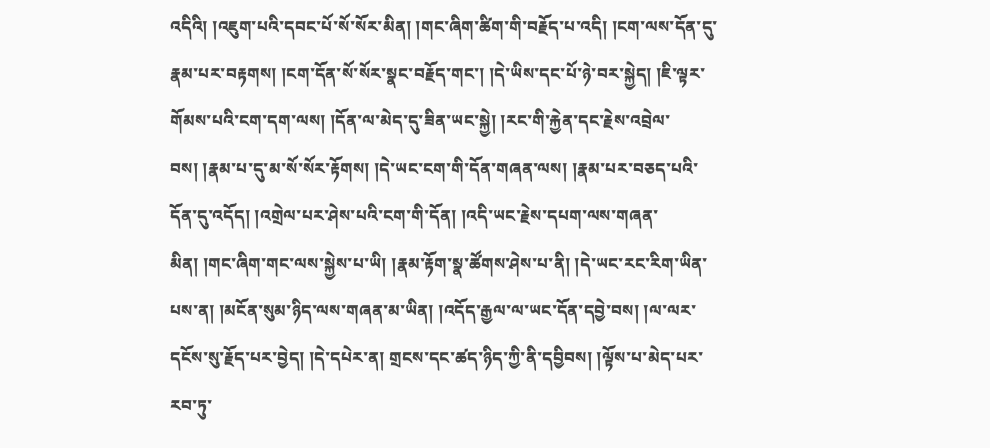འདིའི། །འཇུག་པའི་དབང་པོ་སོ་སོར་མིན། །གང་ཞིག་ཚིག་གི་བརྗོད་པ་འདི། །ངག་ལས་དོན་དུ་རྣམ་པར་བརྟགས། །ངག་དོན་སོ་སོར་སྣང་བརྗོད་གང་། །དེ་ཡིས་དང་པོ་ཉེ་བར་སྐྱེད། །ཇི་ལྟར་གོམས་པའི་ངག་དག་ལས། །དོན་ལ་མེད་དུ་ཟིན་ཡང་སྐྱེ། །རང་གི་རྐྱེན་དང་རྗེས་འབྲེལ་བས། །རྣམ་པ་དུ་མ་སོ་སོར་རྟོགས། །དེ་ཡང་ངག་གི་དོན་གཞན་ལས། །རྣམ་པར་བཅད་པའི་དོན་དུ་འདོད། །འགྲེལ་པར་ཤེས་པའི་ངག་གི་དོན། །འདི་ཡང་རྗེས་དཔག་ལས་གཞན་མིན། །གང་ཞིག་གང་ལས་སྐྱེས་པ་ཡི། །རྣམ་རྟོག་སྣ་ཚོགས་ཤེས་པ་ནི། །དེ་ཡང་རང་རིག་ཡིན་པས་ན། །མངོན་སུམ་ཉིད་ལས་གཞན་མ་ཡིན། །འདོད་རྒྱལ་ལ་ཡང་དོན་དབྱེ་བས། །ལ་ལར་དངོས་སུ་རྗོད་པར་བྱེད། །དེ་དཔེར་ན། གྲངས་དང་ཚད་ཉིད་ཀྱི་ནི་དབྱིབས། །ལྟོས་པ་མེད་པར་རབ་ཏུ་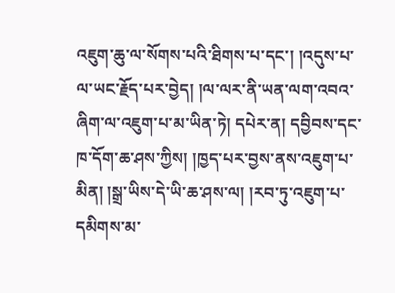འཇུག་ཆུ་ལ་སོགས་པའི་ཐིགས་པ་དང་། །འདུས་པ་ལ་ཡང་རྗོད་པར་བྱེད། །ལ་ལར་ནི་ཡན་ལག་འབའ་ཞིག་ལ་འཇུག་པ་མ་ཡིན་ཏེ། དཔེར་ན། དབྱིབས་དང་ཁ་དོག་ཆ་ཤས་ཀྱིས། །ཁྱད་པར་བྱས་ནས་འཇུག་པ་མིན། །སྒྲ་ཡིས་དེ་ཡི་ཆ་ཤས་ལ། །རབ་ཏུ་འཇུག་པ་དམིགས་མ་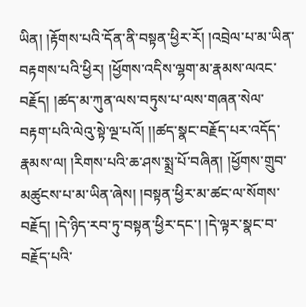ཡིན། །རྟོགས་པའི་དོན་ནི་བསྟན་ཕྱིར་རོ། །འབྲེལ་པ་མ་ཡིན་བརྟགས་པའི་ཕྱིར། །ཕྱོགས་འདིས་ལྷག་མ་རྣམས་ལའང་བརྗོད། །ཚད་མ་ཀུན་ལས་བཏུས་པ་ལས་གཞན་སེལ་བརྟག་པའི་ལེའུ་སྟེ་ལྔ་པའོ། །།ཚད་སྣང་བརྗོད་པར་འདོད་རྣམས་ལ། །རིགས་པའི་ཆ་ཤས་སྨྲ་པོ་བཞིན། །ཕྱོགས་གྲུབ་མཚུངས་པ་མ་ཡིན་ཞེས། །བསྟན་ཕྱིར་མ་ཚང་ལ་སོགས་བརྗོད། །དེ་ཉིད་རབ་ཏུ་བསྟན་ཕྱིར་དང་། །དེ་ལྟར་སྣང་བ་བརྗོད་པའི་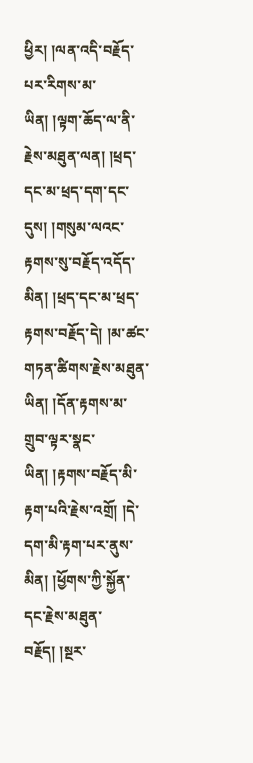ཕྱིར། །ལན་འདི་བརྗོད་པར་རིགས་མ་ཡིན། །ལྟག་ཆོད་ལ་ནི་རྗེས་མཐུན་ལན། །ཕྲད་དང་མ་ཕྲད་དག་དང་དུས། །གསུམ་ལའང་རྟགས་སུ་བརྗོད་འདོད་མིན། །ཕྲད་དང་མ་ཕྲད་རྟགས་བརྗོད་དེ། །མ་ཚང་གཏན་ཚིགས་རྗེས་མཐུན་ཡིན། །དོན་རྟགས་མ་གྲུབ་ལྟར་སྣང་ཡིན། །རྟགས་བརྗོད་མི་རྟག་པའི་རྗེས་འགྲོ། །དེ་དག་མི་རྟག་པར་ནུས་མིན། །ཕྱོགས་ཀྱི་སྐྱོན་དང་རྗེས་མཐུན་བརྗོད། །སྔར་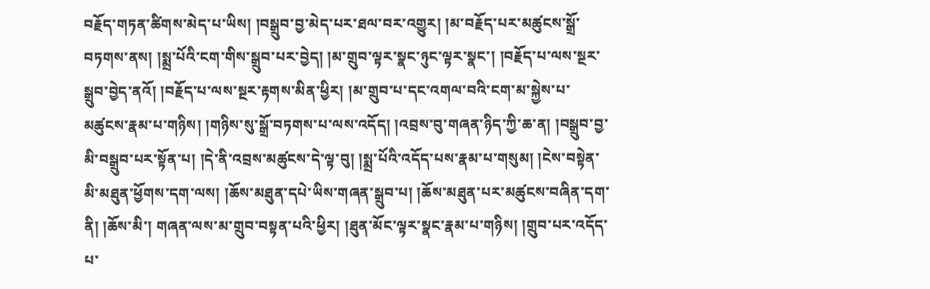བརྗོད་གཏན་ཚིགས་མེད་པ་ཡིས། །བསྒྲུབ་བྱ་མེད་པར་ཐལ་བར་འགྱུར། །མ་བརྗོད་པར་མཚུངས་སྒྲོ་བཏགས་ནས། །སྨྲ་པོའི་ངག་གིས་སྒྲུབ་པར་བྱེད། །མ་གྲུབ་ལྟར་སྣང་ཉུང་ལྟར་སྣང་། །བརྗོད་པ་ལས་སྔར་སྒྲུབ་བྱེད་ནའོ། །བརྗོད་པ་ལས་སྔར་རྟགས་མིན་ཕྱིར། །མ་གྲུབ་པ་དང་འགལ་བའི་ངག་མ་སྐྱེས་པ་མཚུངས་རྣམ་པ་གཉིས། །གཉིས་སུ་སྒྲོ་བཏགས་པ་ལས་འདོད། །འབྲས་བུ་གཞན་ཉིད་ཀྱི་ཆ་ན། །བསྒྲུབ་བྱ་མི་བསྒྲུབ་པར་སྟོན་པ། །དེ་ནི་འབྲས་མཚུངས་དེ་ལྟ་བུ། །སྨྲ་པོའི་འདོད་པས་རྣམ་པ་གསུམ། །ངེས་བསྟེན་མི་མཐུན་ཕྱོགས་དག་ལས། །ཆོས་མཐུན་དཔེ་ཡིས་གཞན་སྒྲུབ་པ། །ཆོས་མཐུན་པར་མཚུངས་བཞིན་དག་ནི། །ཆོས་མི་། གཞན་ལས་མ་གྲུབ་བསྟན་པའི་ཕྱིར། །ཐུན་མོང་ལྟར་སྣང་རྣམ་པ་གཉིས། །གྲུབ་པར་འདོད་པ་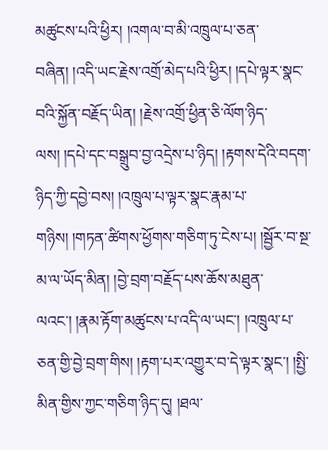མཚུངས་པའི་ཕྱིར། །འགལ་བ་མི་འཁྲུལ་པ་ཅན་བཞིན། །འདི་ཡང་རྗེས་འགྲོ་མེད་པའི་ཕྱིར། །དཔེ་ལྟར་སྣང་བའི་སྐྱོན་བརྗོད་ཡིན། །རྗེས་འགྲོ་ཕྱིན་ཅི་ལོག་ཉིད་ལས། །དཔེ་དང་བསྒྲུབ་བྱ་འདྲེས་པ་ཉིད། །རྟགས་དེའི་བདག་ཉིད་ཀྱི་དབྱེ་བས། །འཁྲུལ་པ་ལྟར་སྣང་རྣམ་པ་གཉིས། །གཏན་ཚིགས་ཕྱོགས་གཅིག་ཏུ་ངེས་པ། །སྦྱོར་བ་སྔ་མ་ལ་ཡོད་མིན། །བྱེ་བྲག་བརྗོད་པས་ཆོས་མཐུན་ལའང་། །རྣམ་རྟོག་མཚུངས་པ་འདི་ལ་ཡང་། །འཁྲུལ་པ་ཅན་གྱི་བྱེ་བྲག་གིས། །རྟག་པར་འགྱུར་བ་དེ་ལྟར་སྣང་། །སྤྱི་མིན་གྱིས་ཀྱང་གཅིག་ཉིད་དུ། །ཐལ་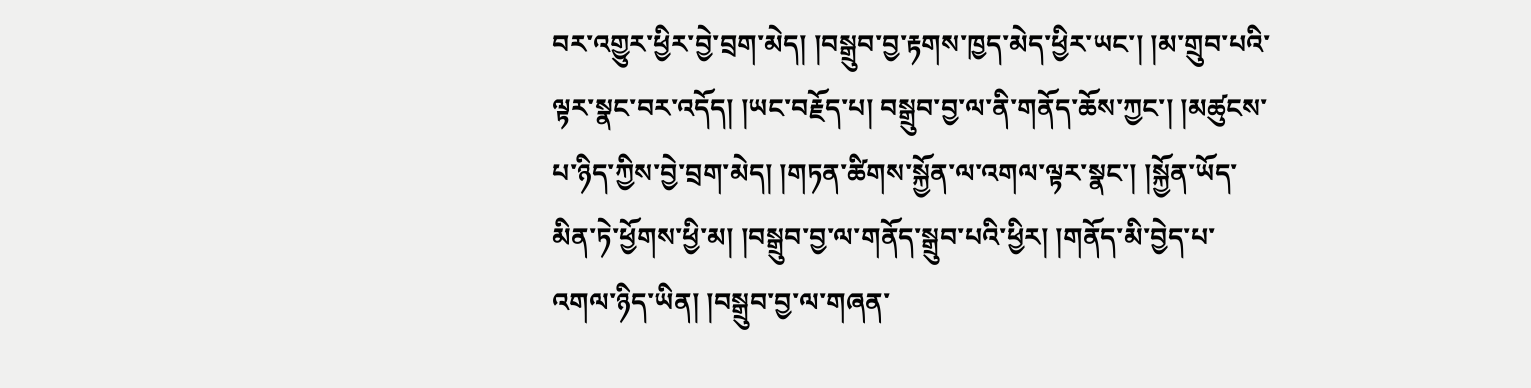བར་འགྱུར་ཕྱིར་བྱེ་བྲག་མེད། །བསྒྲུབ་བྱ་རྟགས་ཁྱད་མེད་ཕྱིར་ཡང་། །མ་གྲུབ་པའི་ལྟར་སྣང་བར་འདོད། །ཡང་བརྗོད་པ། བསྒྲུབ་བྱ་ལ་ནི་གནོད་ཆོས་ཀྱང་། །མཚུངས་པ་ཉིད་ཀྱིས་བྱེ་བྲག་མེད། །གཏན་ཚིགས་སྐྱོན་ལ་འགལ་ལྟར་སྣང་། །སྐྱོན་ཡོད་མིན་ཏེ་ཕྱོགས་ཕྱི་མ། །བསྒྲུབ་བྱ་ལ་གནོད་སྒྲུབ་པའི་ཕྱིར། །གནོད་མི་བྱེད་པ་འགལ་ཉིད་ཡིན། །བསྒྲུབ་བྱ་ལ་གཞན་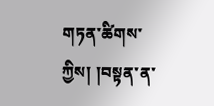གཏན་ཚིགས་ཀྱིས། །བསྟན་ན་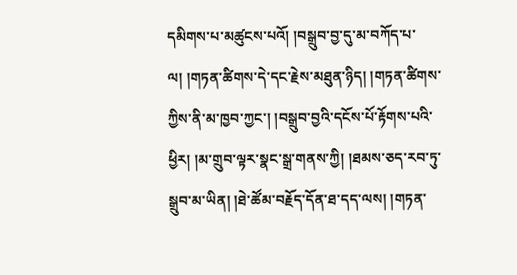དམིགས་པ་མཚུངས་པའོ། །བསྒྲུབ་བྱ་དུ་མ་བཀོད་པ་ལ། །གཏན་ཚིགས་དེ་དང་རྗེས་མཐུན་ཉིད། །གཏན་ཚིགས་ཀྱིས་ནི་མ་ཁྱབ་ཀྱང་། །བསྒྲུབ་བྱའི་དངོས་པོ་རྟོགས་པའི་ཕྱིར། །མ་གྲུབ་ལྟར་སྣང་སྒྲ་གནས་ཀྱི། །ཐམས་ཅད་རབ་ཏུ་སྒྲུབ་མ་ཡིན། །ཐེ་ཚོམ་བརྗོད་དོན་ཐ་དད་ལས། །གཏན་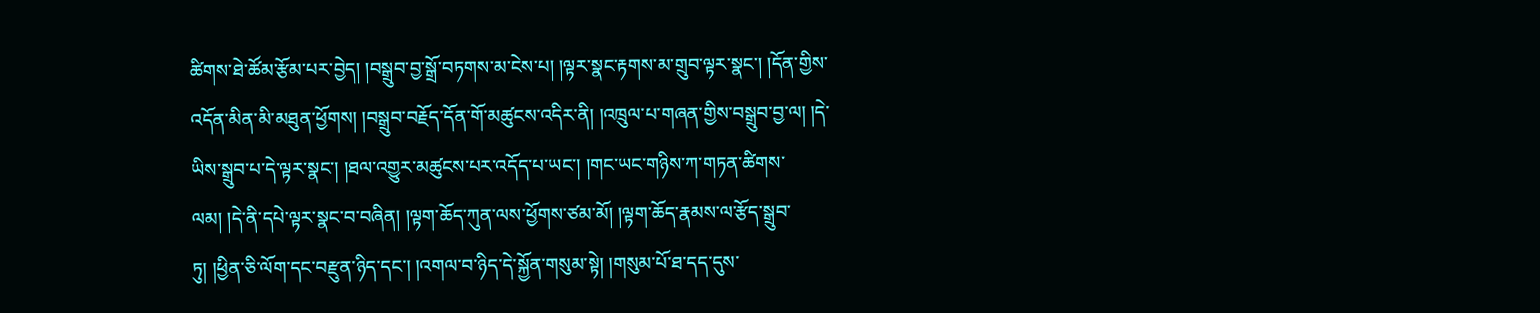ཚིགས་ཐེ་ཚོམ་རྩོམ་པར་བྱེད། །བསྒྲུབ་བྱ་སྒྲོ་བཏགས་མ་ངེས་པ། །ལྟར་སྣང་རྟགས་མ་གྲུབ་ལྟར་སྣང་། །དོན་གྱིས་འདོན་མིན་མི་མཐུན་ཕྱོགས། །བསྒྲུབ་བརྗོད་དོན་གོ་མཚུངས་འདིར་ནི། །འཁྲུལ་པ་གཞན་གྱིས་བསྒྲུབ་བྱ་ལ། །དེ་ཡིས་སྒྲུབ་པ་དེ་ལྟར་སྣང་། །ཐལ་འགྱུར་མཚུངས་པར་འདོད་པ་ཡང་། །གང་ཡང་གཉིས་ཀ་གཏན་ཚིགས་ལམ། །དེ་ནི་དཔེ་ལྟར་སྣང་བ་བཞིན། །ལྟག་ཆོད་ཀུན་ལས་ཕྱོགས་ཙམ་མོ། །ལྟག་ཆོད་རྣམས་ལ་རྩོད་སྒྲུབ་ཏུ། །ཕྱིན་ཅི་ལོག་དང་བརྫུན་ཉིད་དང་། །འགལ་བ་ཉིད་དེ་སྐྱོན་གསུམ་སྟེ། །གསུམ་པོ་ཐ་དད་དུས་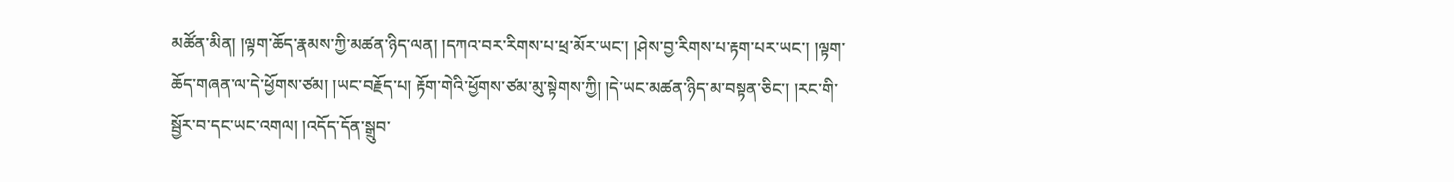མཚོན་མིན། །ལྟག་ཆོད་རྣམས་ཀྱི་མཚན་ཉིད་ལན། །དཀའ་བར་རིགས་པ་ཕྲ་མོར་ཡང་། །ཤེས་བྱ་རིགས་པ་རྟག་པར་ཡང་། །ལྟག་ཆོད་གཞན་ལ་དེ་ཕྱོགས་ཙམ། །ཡང་བརྗོད་པ། རྟོག་གེའི་ཕྱོགས་ཙམ་མུ་སྟེགས་ཀྱི། །དེ་ཡང་མཚན་ཉིད་མ་བསྟན་ཅིང་། །རང་གི་སྦྱོར་བ་དང་ཡང་འགལ། །འདོད་དོན་སྒྲུབ་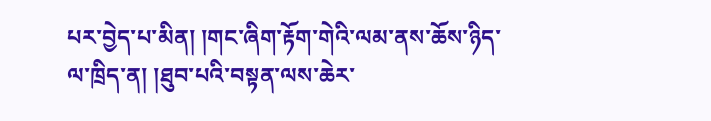པར་བྱེད་པ་མིན། །གང་ཞིག་རྟོག་གེའི་ལམ་ནས་ཆོས་ཉིད་ལ་ཁྲིད་ན། །ཐུབ་པའི་བསྟན་ལས་ཆེར་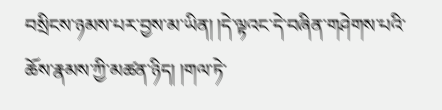བསྲིངས་ཉམས་པར་བྱས་མ་ཡིན། །དེ་ལྟའང་དེ་བཞིན་གཤེགས་པའི་ཆོས་རྣམས་ཀྱི་མཚན་ཉིད། །གལ་ཏེ་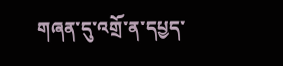གཞན་དུ་འགྲོ་ན་དཔྱད་